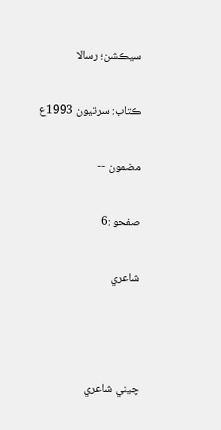سيڪشن؛ رسالا

ڪتاب: سرتيون 1993ع

مضمون --

صفحو :6

شاعري



چيني شاعري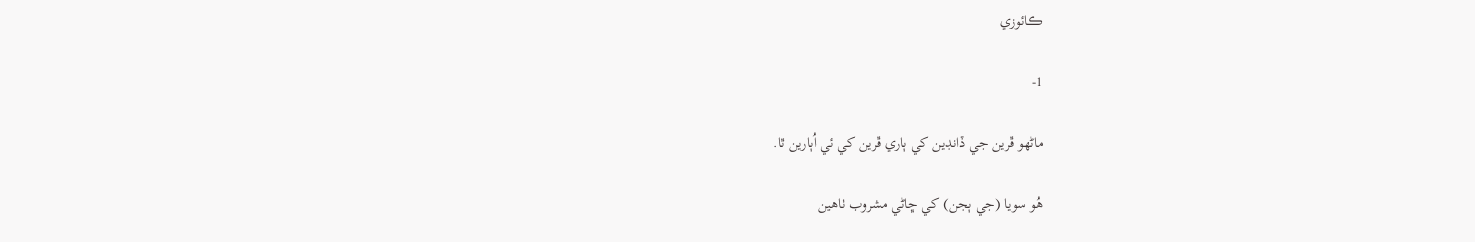ڪائوزي

1-

ماڻهو ڦرين جي ڏانڊين کي ٻاري ڦرين کي ئي اُٻارين ٿا.

هُو سويا (جي ٻجن) کي ڇاڻي مشروب ٺاهين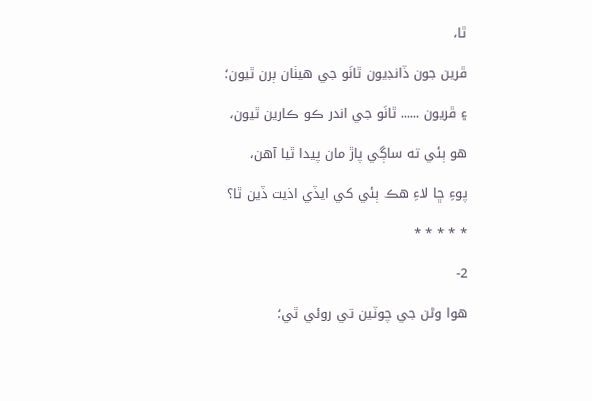ٿا،

ڦرين جون ڏانڊيون ٿانَو جي هيٺان ٻرن ٿيون؛

۽ ڦريون ...... ٿانَو جي اندر ڪو ڪارين ٿيون،

هو ٻئي ته ساڳي پاڙ مان پيدا ٿيا آهن،

پوءِ ڇا لاءِ هڪ ٻئي کي ايڏي اذيت ڏين ٿا؟

* * * * *

2-

هوا وڻن جي چوٽين تي روئي ٿي؛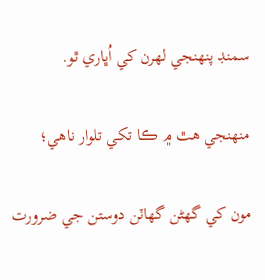سمنڊ پنهنجي لهرن کي اُڀاري ٿو.

منهنجي هٿ ۾ ڪا تکي تلوار ناهي؛

مون کي گهڻن گهاٽن دوستن جي ضرورت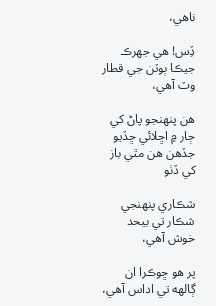ناهي،

ڏِس! هي جهرڪ جيڪا ٻوٽن جي قطار وٽ آهي،

هن پنهنجو پاڻ کي ڄار ۾ اڇلائي ڇڏيو جڏهن هن مٿي باز کي ڏٺو

شڪاري پنهنجي شڪار تي بيحد خوش آهي،

پر هو ڇوڪرا ان ڳالهه تي اداس آهي،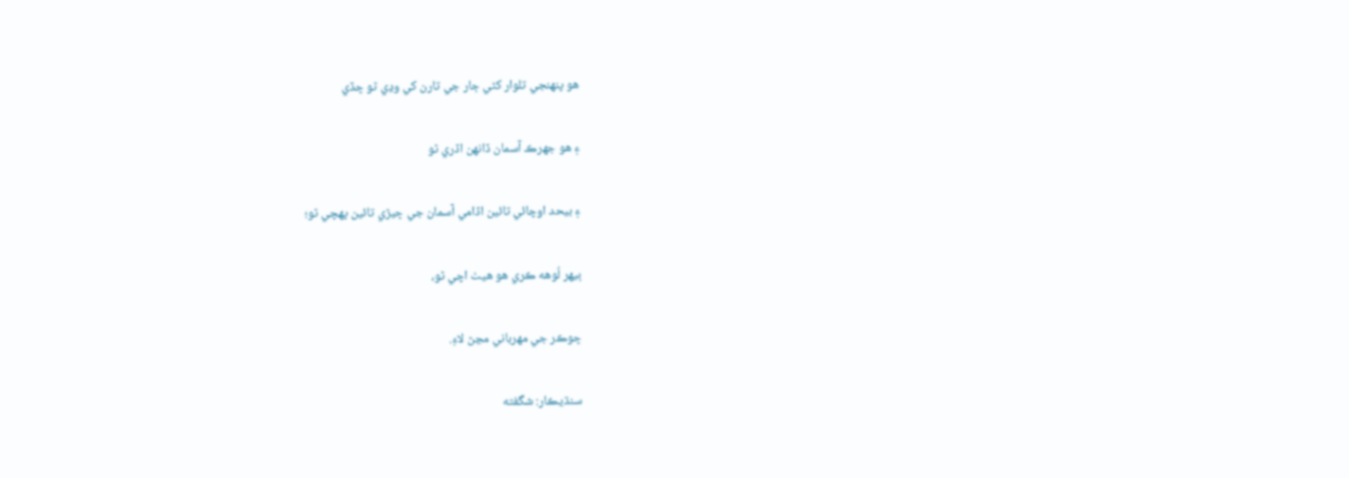هو پنهنجي تلوار کڻي ڄار جي تارن کي وڍي ٿو ڇڏي

۽ هو جهرڪ آسمان ڏانهن اڏري ٿو

۽ بيحد اوچائي تائين اڏامي آسمان جي ڇيڙي تائين پهچي ٿو؛

ٻيهر لُوهه ڪري هو هيٺ اچي ٿو،

ڇوڪر جي مهرباني مڃڻ لاءِ.

سنڌيڪار: شگفته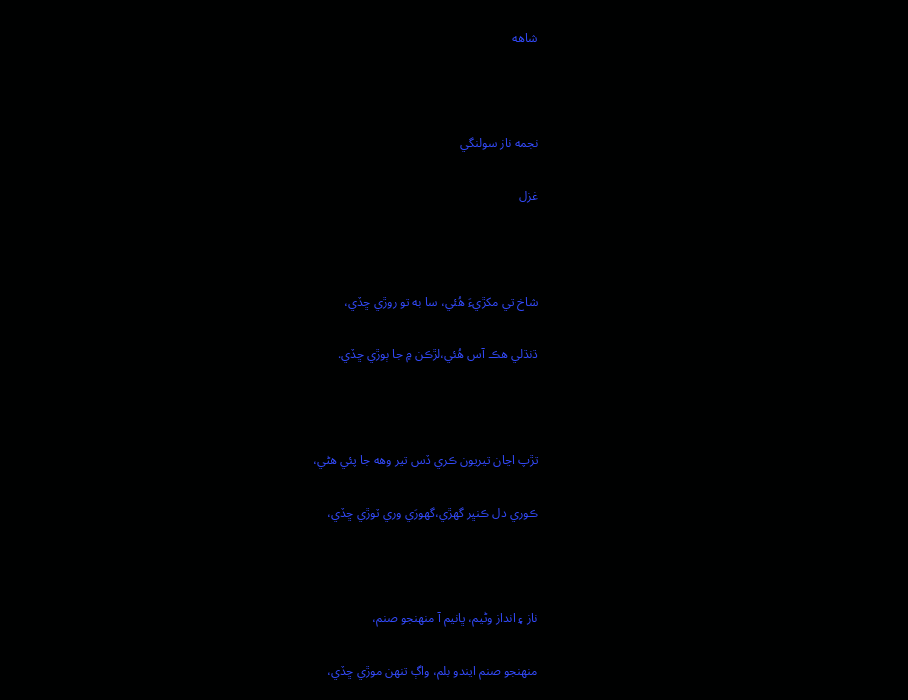شاهه



نجمه ناز سولنگي

غزل



شاخ تي مکڙيءَ هُئي، سا به تو روڙي ڇڏي،

ڌنڌلي هڪ آس هُئي،لڙڪن ۾ جا ٻوڙي ڇڏي.



تڙپ اڃان تيريون ڪري ڏس تير وهه جا پئي هڻي،

ڪوري دل ڪنڀر گهڙي،گهورَي وري ٽوڙي ڇڏي،



ناز ۽ انداز وڻيم، ڀانيم آ منهنجو صنم،

منهنجو صنم ايندو بلم، واڳ تنهن موڙي ڇڏي،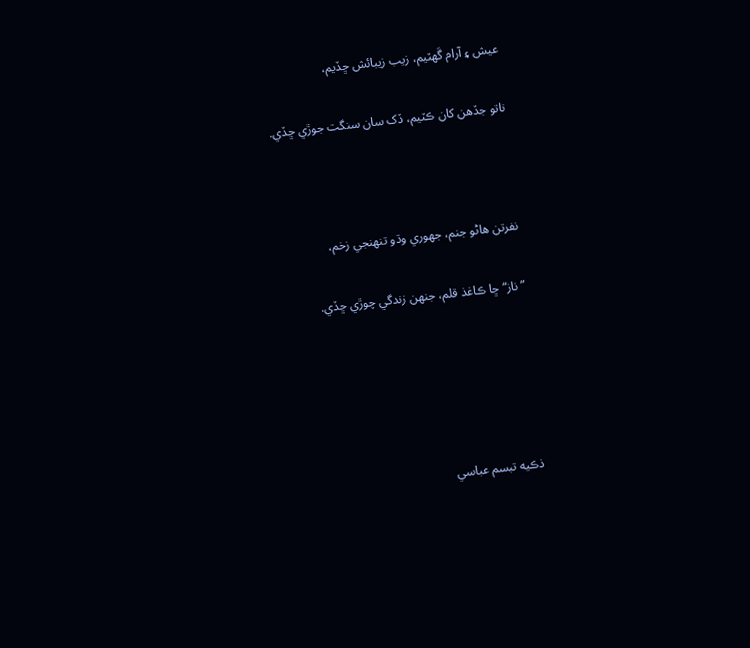عيش ۽ آرام گَهٽيم، زيب زيبائش ڇڏيم،

ناتو جڏهن کان ڪٽيم، ڏک سان سنگت جوڙي ڇڏي.



نفرتن هاڻو جنم، جهوري وڌو تنهنجي زخم،

”ناز“ ڇا ڪاغذ قلم، جنهن زندگي چوڙي ڇڏي.





ذڪيه تبسم عباسي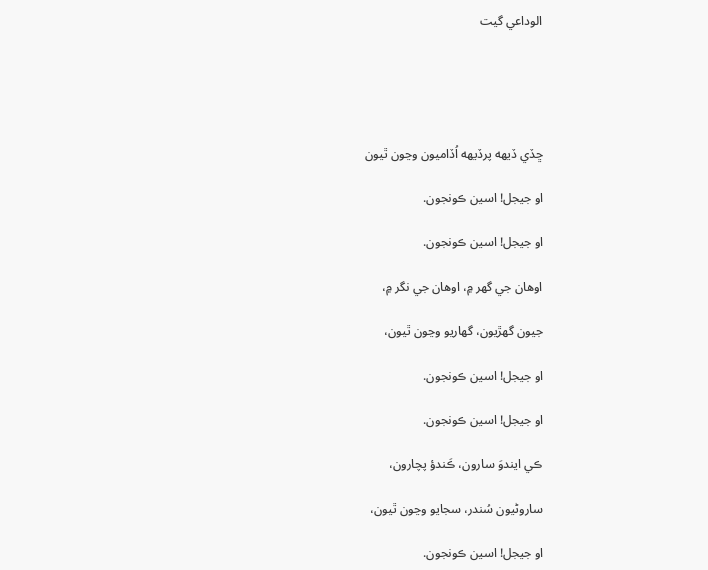الوداعي گيت





ڇڏي ڏيهه پرڏيهه اُڏاميون وڃون ٿيون

او جيجل! اسين ڪونجون.

او جيجل! اسين ڪونجون.

اوهان جي گهر ۾، اوهان جي نگر ۾،

جيون گهڙيون، گهاريو وڃون ٿيون،

او جيجل! اسين ڪونجون.

او جيجل! اسين ڪونجون.

ڪي ايندوَ سارون، ڪَندؤ پچارون،

ساروڻيون سُندر، سجايو وڃون ٿيون،

او جيجل! اسين ڪونجون.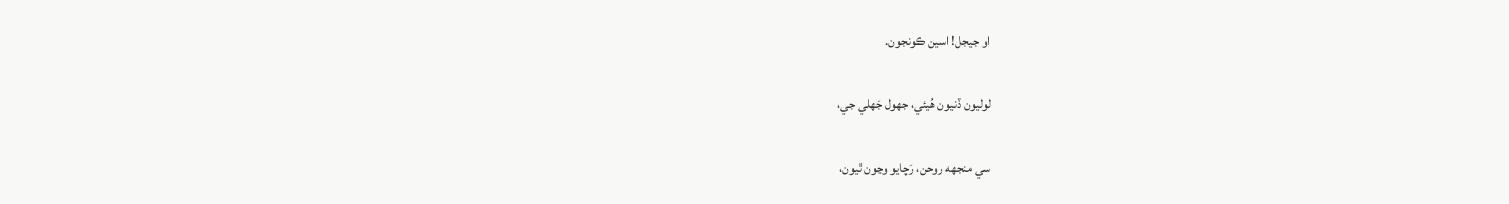او جيجل! اسين ڪونجون.

لوليون ڏنيون هُيئي، جهول جَهلي جي،

سي منجهه روحن، رَچايو وڃون ٿيون،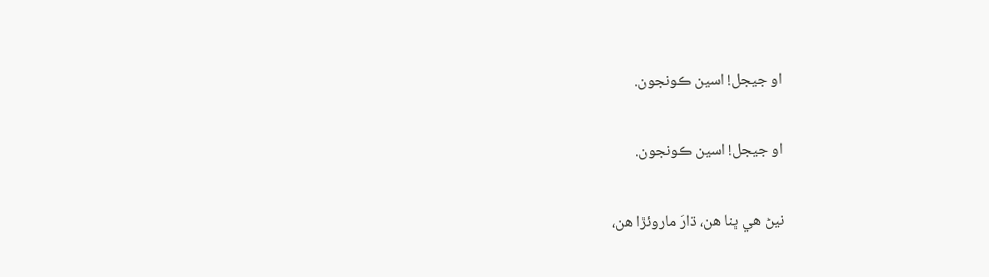او جيجل! اسين ڪونجون.

او جيجل! اسين ڪونجون.

نيڻ هي ڀنا هن، ڌارَ ماروئڙا هن،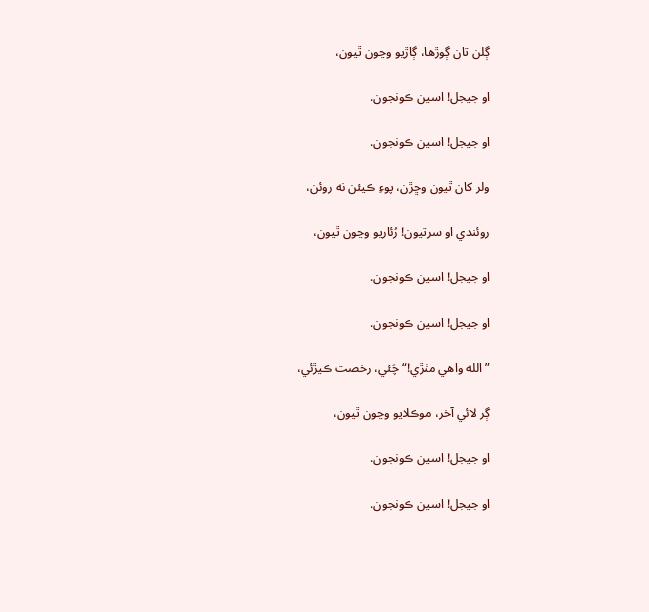ڳلن تان ڳوڙها، ڳاڙيو وڃون ٿيون،

او جيجل! اسين ڪونجون.

او جيجل! اسين ڪونجون.

ولر کان ٿيون وڇڙن، پوءِ ڪيئن نه روئن،

روئندي او سرتيون! رُئاريو وڃون ٿيون،

او جيجل! اسين ڪونجون.

او جيجل! اسين ڪونجون.

”الله واهي مٺڙي!“ چَئي، رخصت ڪيڙئي،

ڳر لائي آخر، موڪلايو وڃون ٿيون،

او جيجل! اسين ڪونجون.

او جيجل! اسين ڪونجون.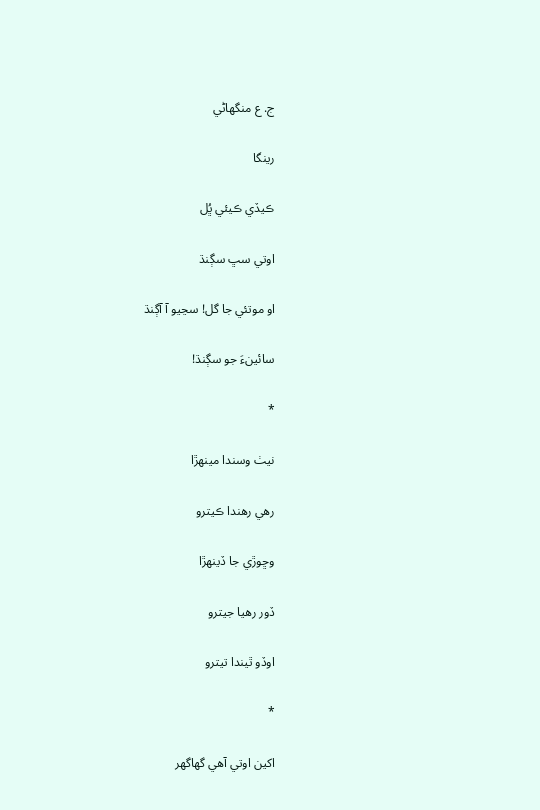ج. ع منگهاڻي

رينگا

ڪيڏي ڪيئي ڀُل

اوتي سڀ سڳنڌ

او موتئي جا گل! سڃيو آ آڳنڌ

سائينءَ جو سڳنڌ!

*

نيٺ وسندا مينهڙا

رهي رهندا ڪيترو

وڇوڙي جا ڏينهڙا

ڏور رهيا جيترو

اوڏو ٿيندا تيترو

*

اکين اوتي آهي گهاگهر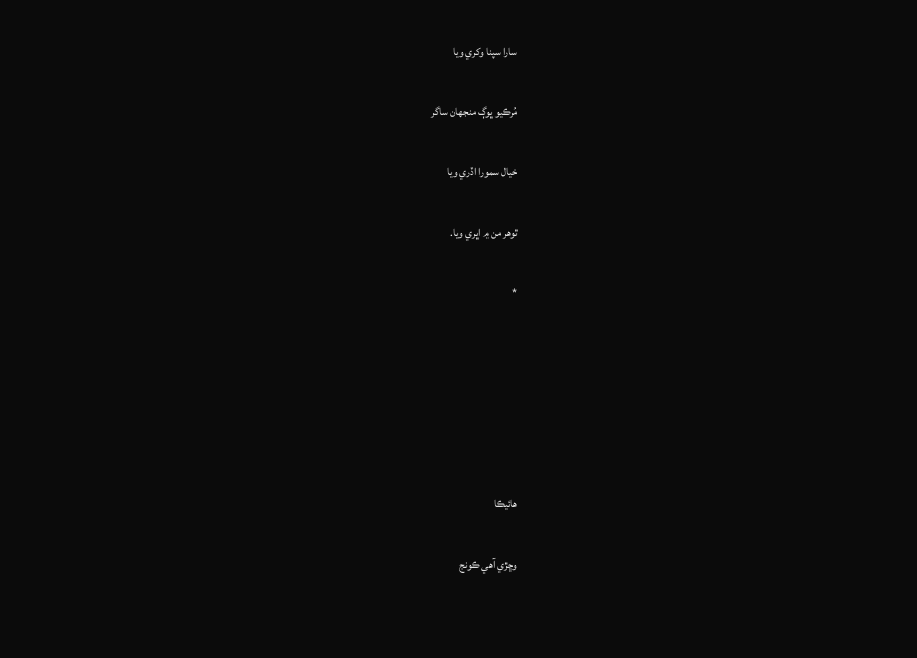سارا سپنا وکري ويا

مُرڪيو ڀوڳ منجهان ساگر

خيال سمورا اڏري ويا

ٿوهر من ۾ اڀري ويا.

*






هائيڪا

وڇڙي آهي ڪونج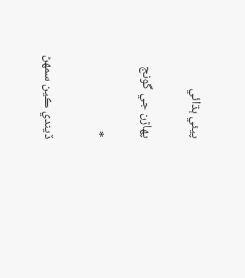پيئي ٻڌائي

پهاڙن جي گونج

*

ڏيندي ڪين سمهڻ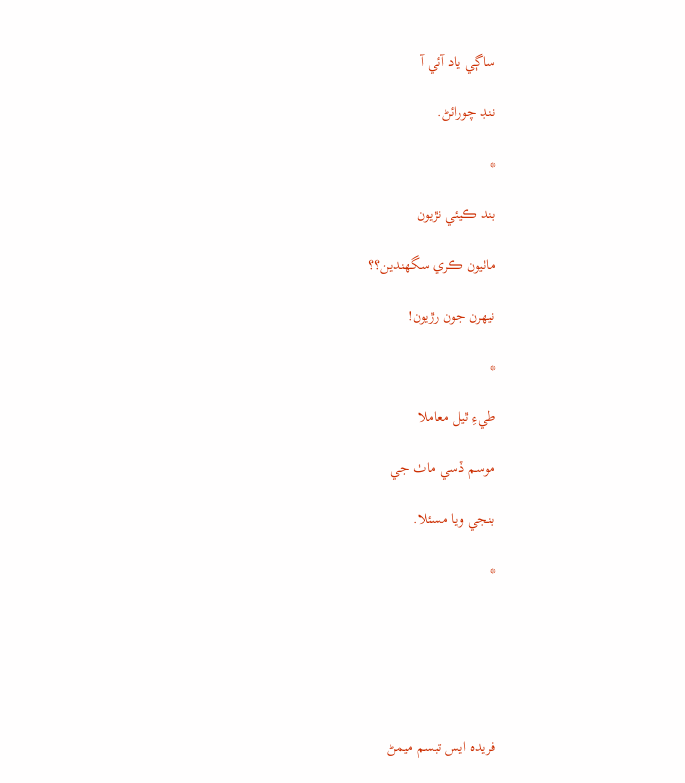ساڳي ياد آئي آ

ننڊ چورائڻ.

*

بند ڪيئي نڙيون

ماٺيون ڪري سگهندين؟؟

نيهرن جون رڙيون!

*

طيءِ ٿيل معاملا

موسم ڏسي ماٺ جي

بنجي ويا مسئلا.

*






فريده ايس تبسم ميمڻ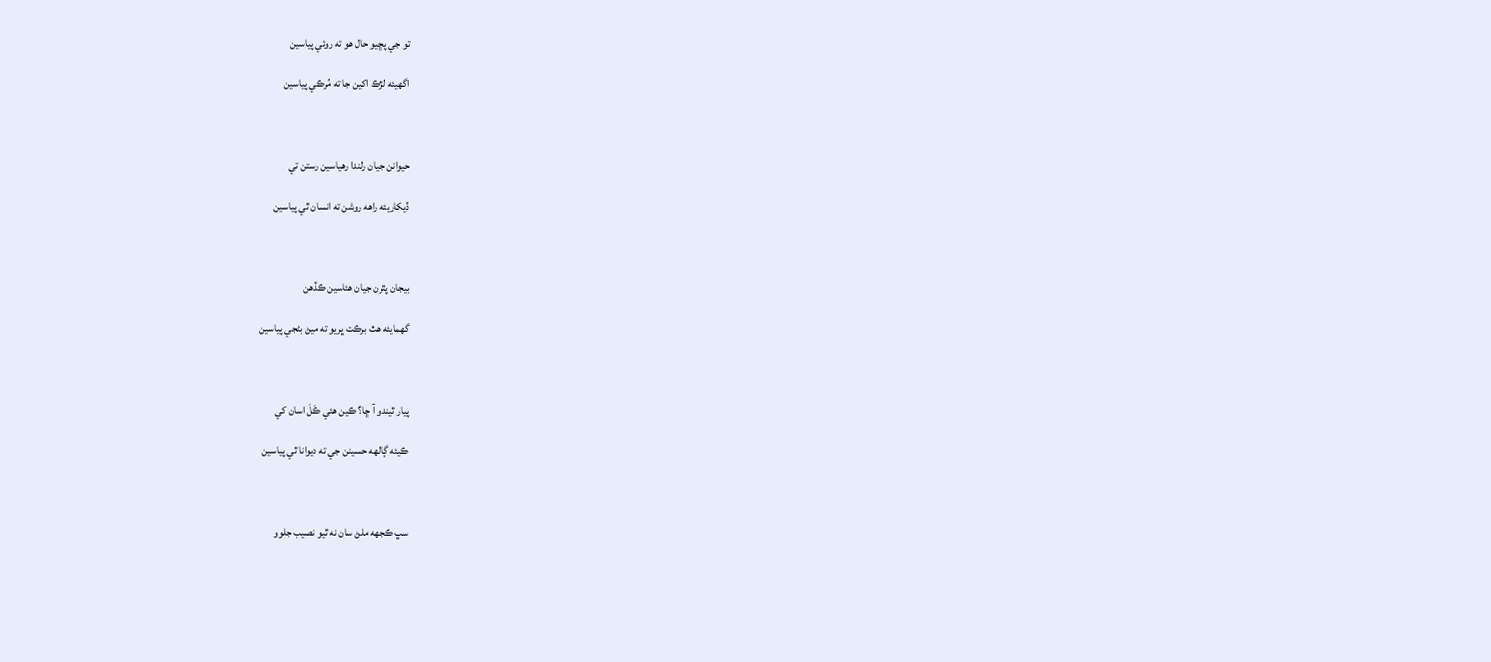تو جي پڇيو حال هو ته روئي پياسين

اگهيئه لڙڪ اکين جا ته مُرڪي پياسين



حيوانن جيان رلندا رهياسين رستن تي

ڏيکاريئه راهه روشن ته انسان ٿي پياسين



بيجان پٿرن جيان هئاسين ڪڏهن

گهمايئه هٿ برڪت ڀريو ته ميڻ بڻجي پياسين



پيار ٿيندو آ ڇا؟ ڪين هئي ڪَلَ اسان کي

ڪيئه ڳالهه حسينن جي ته ديوانا ٿي پياسين



سڀ ڪجهه ملڻ سان نه ٿيو نصيب جلوو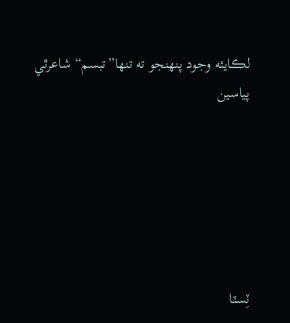لڪايئه وجود پنهنجو ته تنها”تبسم“ شاعرٿي پياسين






ٽِسٽا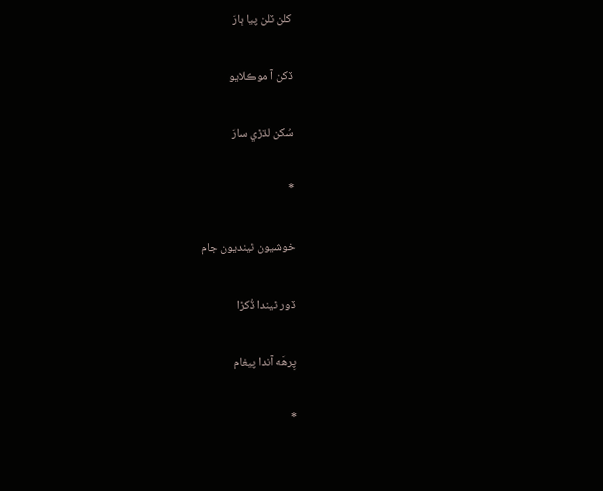کلن ٽلن پيا ٻارَ

ڏکن آ موڪلايو

سُکن لڌڙي سارَ

*

خوشيون ٿينديون جام

ڏور ٿيندا ڏُکڙا

پِرهَه آندا پيغام

*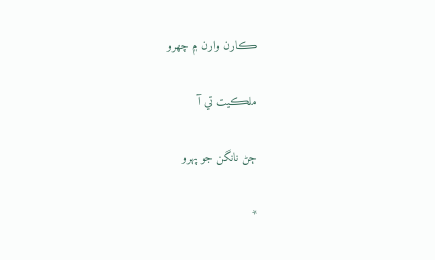ڪارن وارن ۾ چهرو

ملڪيت تي آ

ڄڻ نانگن جو پهرو

*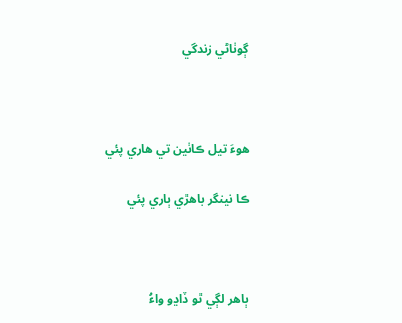ڳوٺاڻي زندگي



هوءَ تيل ڪاٺين تي هاري پئي

ڪا نينگر باهڙي ٻاري پئي



ٻاهر لڳي ٿو ڏاڍو واءُ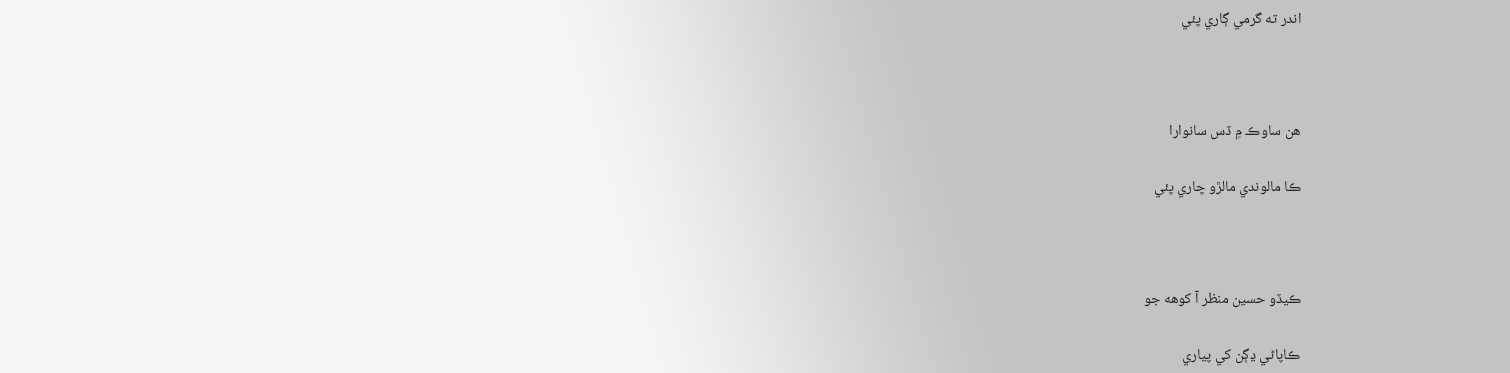اندر ته گرمي ڳاري پئي



هن ساوڪ ۾ ڏس سانوارا

ڪا مالوندي مالڙو چاري پئي



ڪيڏو حسين منظر آ کوهه جو

ڪاپاڻي ڍڳن کي پياري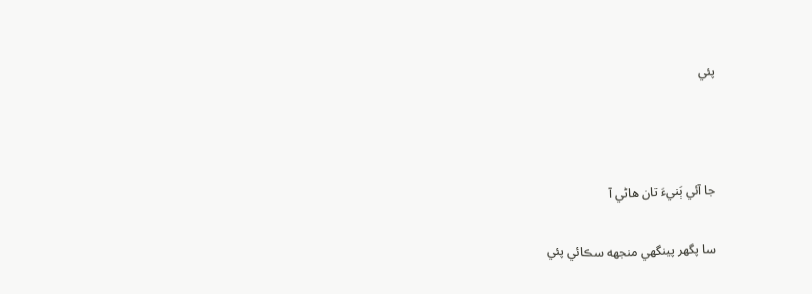پئي



جا آئي ٻَنيءَ تان هاڻي آ

سا پگهر پينگهي منجهه سڪائي پئي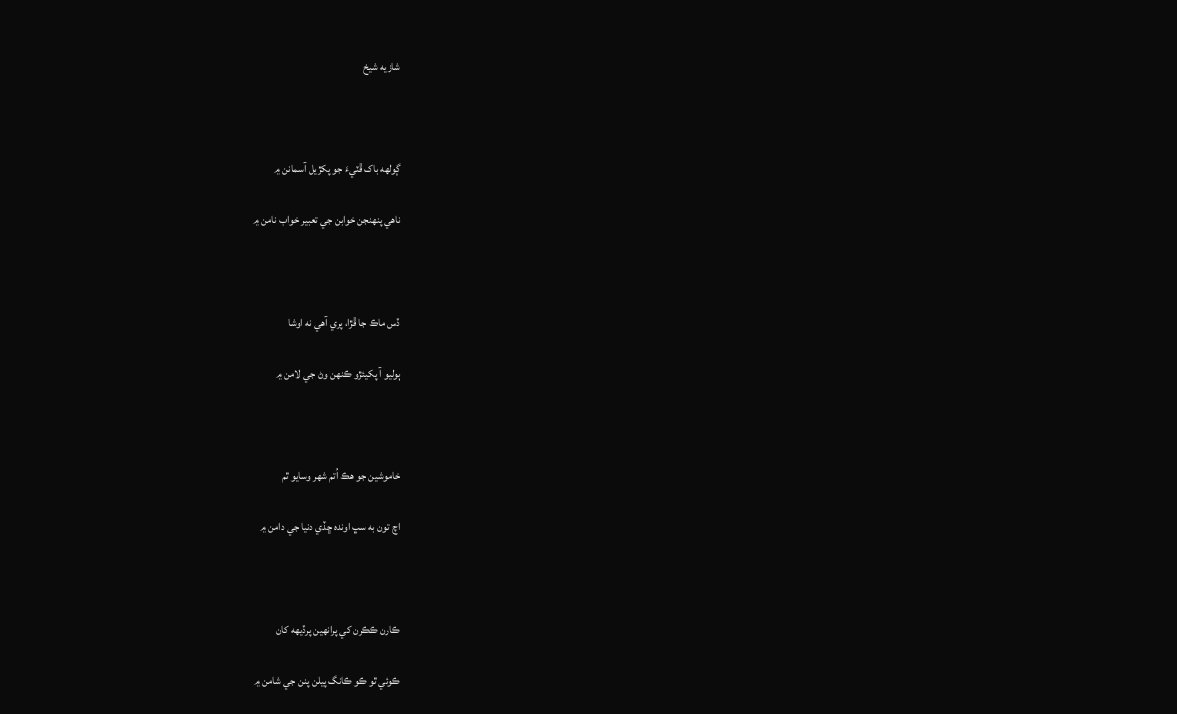شازيه شيخ



ڳولهه باک ڦٽيءَ جو پکڙيل آسمانن ۾

ناهي پنهنجن خوابن جي تعبير خواب نامن ۾



ڏس ماڪ جا ڦڙا، پري آهي نه اوشا

ٻوليو آ پکيئڙو ڪنهن وڻ جي لامن ۾



خاموشين جو هڪ اُتم شهر وسايو ٿم

اچ تون به سڀ اونده ڇڏي دنيا جي دامن ۾



ڪارن ڪڪرن کي پرانهين پرڏيهه کان

ڪوئي ٿو ڪو ڪانگ پيلن پنن جي شامن ۾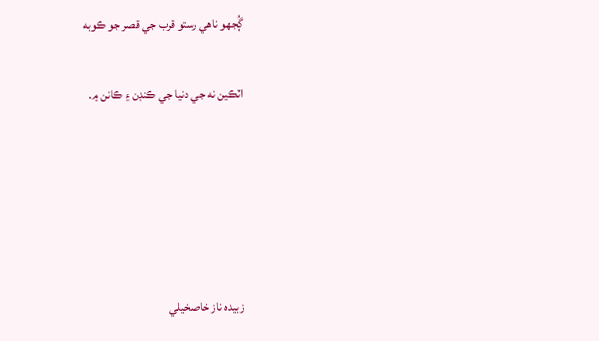ڳُجهو ناهي رستو قرب جي قصر جو ڪوبه

اٽڪين نه جي دنيا جي ڪنڊن ۽ ڪانن ۾.





زبيده ناز خاصخيلي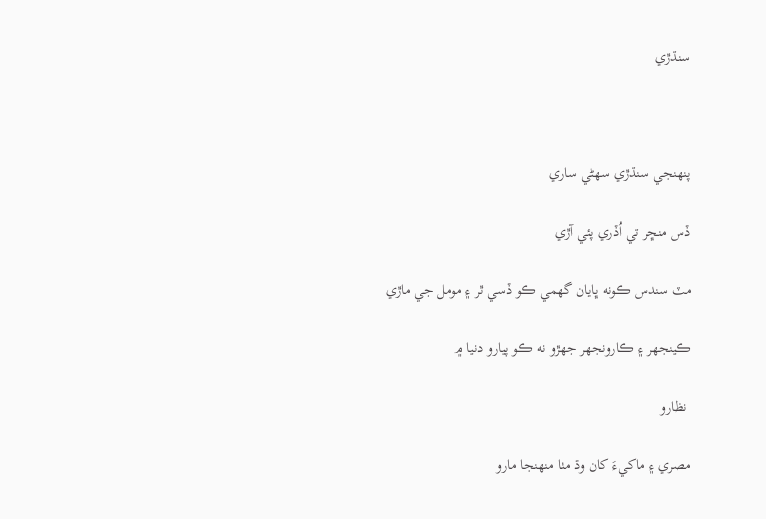سنڌڙي



پنهنجي سنڌڙي سهڻي ساري

ڏس منڇر تي اُڏري پئي آڙي

مٽ سندس ڪونه ڀايان گهمي ڪو ڏسي ٿر ۽ مومل جي ماڙي

ڪينجهر ۽ ڪارونجهر جهڙو نه ڪو پيارو دنيا ۾

 نظارو

مصري ۽ ماکيءَ کان وڌ مٺا منهنجا مارو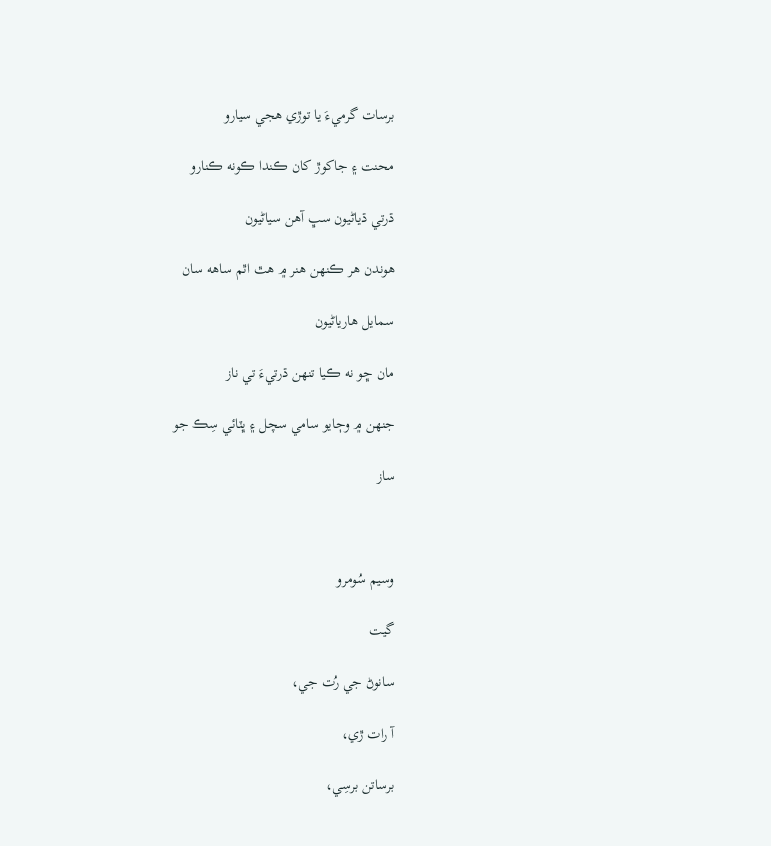برسات گرميءَ يا توڙي هجي سيارو

محنت ۽ جاکوڙ کان ڪندا ڪونه ڪنارو

ڌرتي ڌياڻيون سڀ آهن سياڻيون

هوندن هر ڪنهن هنر ۾ هٿ اٿم ساهه سان

سمايل هارياڻيون

مان ڇو نه ڪيا تنهن ڌرتيءَ تي ناز

جنهن ۾ وڄايو سامي سچل ۽ ڀٽائي سِڪ جو

ساز



وسيم سُومرو

گيت

سانوڻ جي رُت جي،

آ رات ڙي،

برساتن برسِي،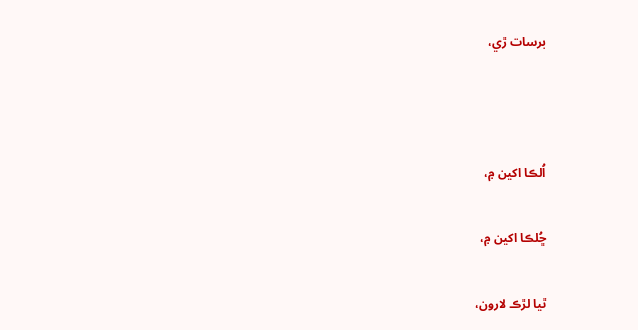برسات ڙي،



اُلڪا اکين ۾،

ڇُلڪا اکين ۾،

ٿيا لڙڪ لارون،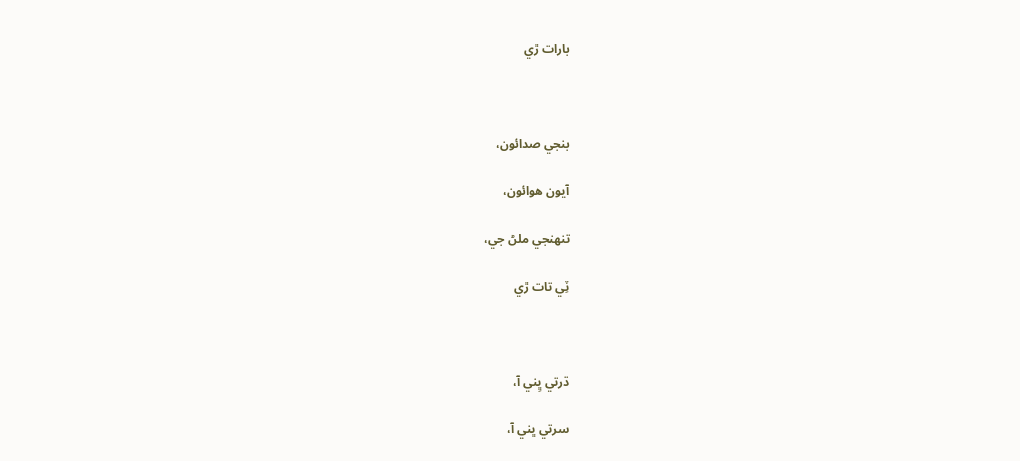بارات ڙي



بنجي صدائون،

آيون هوائون،

تنهنجي ملڻ جي،

ٽِي تات ڙي



ڌرتي ڀِني آ،

سرتي ڀني آ،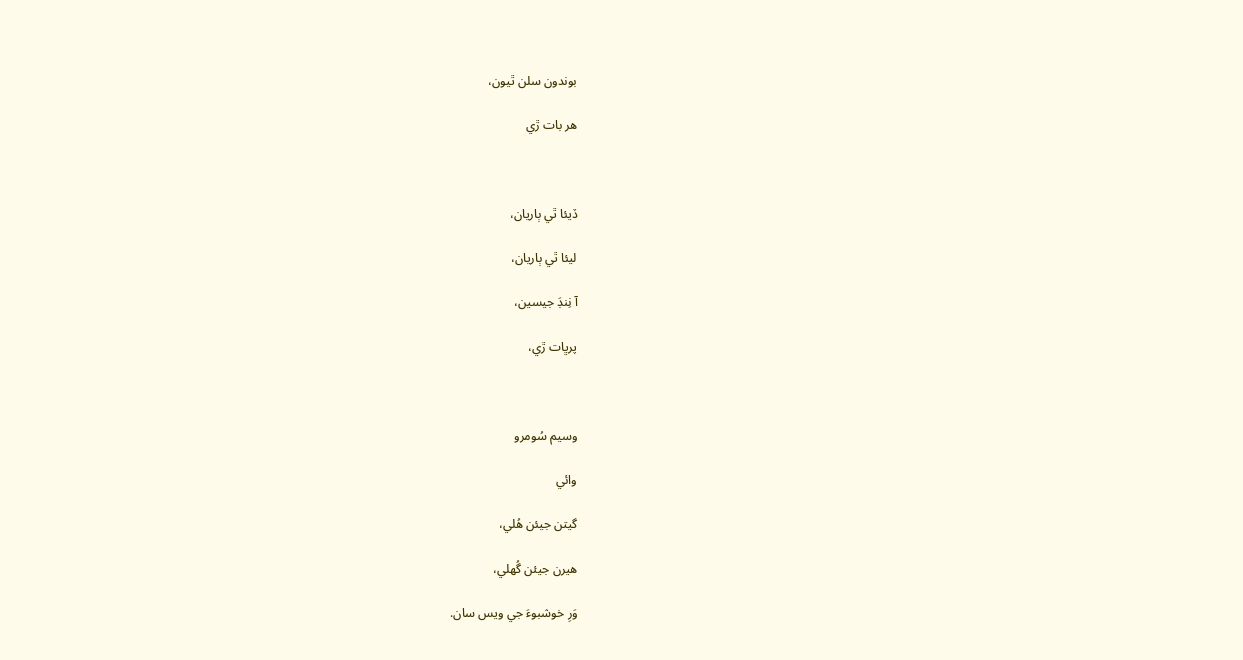بوندون سلن ٿيون،

هر بات ڙي



ڏيئا ٿي ٻاريان،

ليئا ٿي ٻاريان،

آ نِنڊَ جيسين،

پرڀات ڙي،



وسيم سُومرو

وائي

گيتن جيئن هُلي،

هيرن جيئن گُهلي،

وَرِ خوشبوءَ جي ويس سان.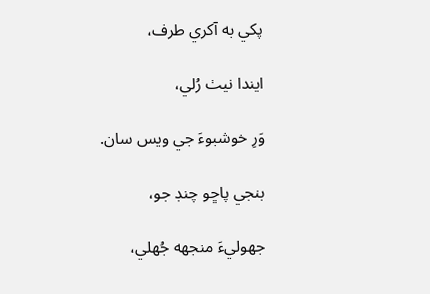پکي به آکري طرف،

ايندا نيٺ رُلي،

وَرِ خوشبوءَ جي ويس سان.

بنجي پاڇو چنڊ جو،

جهوليءَ منجهه جُهلي،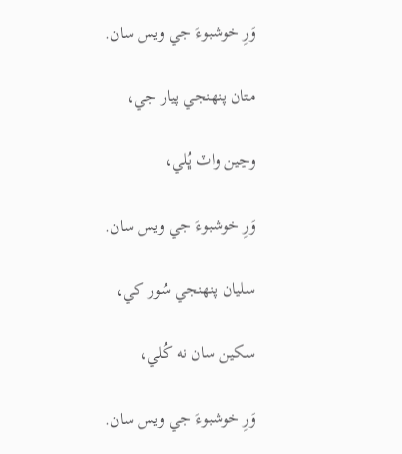وَرِ خوشبوءَ جي ويس سان.

متان پنهنجي پيار جي،

وڃين واٽ ڀُلي،

وَرِ خوشبوءَ جي ويس سان.

سليان پنهنجي سُور کي،

سکين سان نه کُلي،

وَرِ خوشبوءَ جي ويس سان.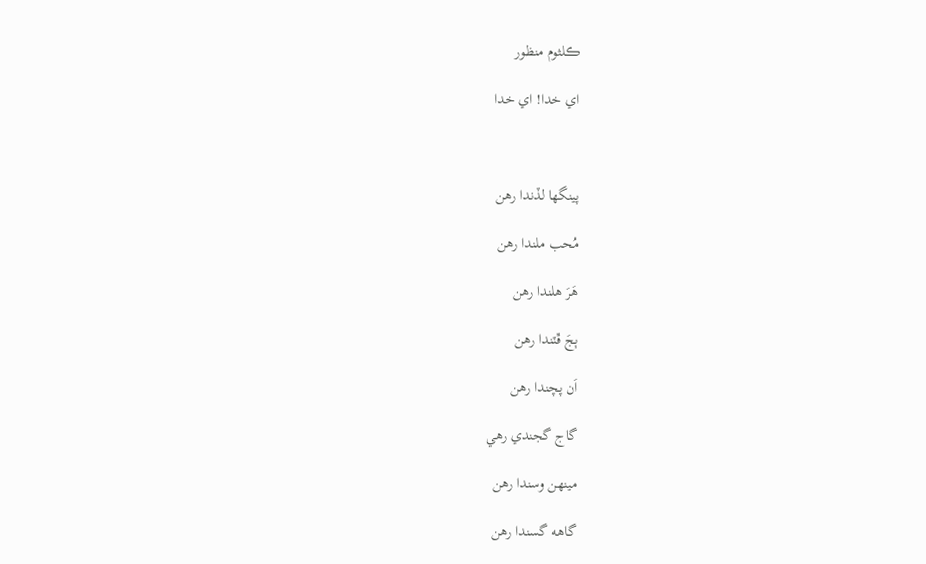ڪلثوم منظور

اي خدا! اي خدا



پينگها لڏندا رهن

مُحب ملندا رهن

هَرَ هلندا رهن

ٻجَ ڦٽندا رهن

اَن پچندا رهن

گاج گجندي رهي

مينهن وسندا رهن

گاهه گسندا رهن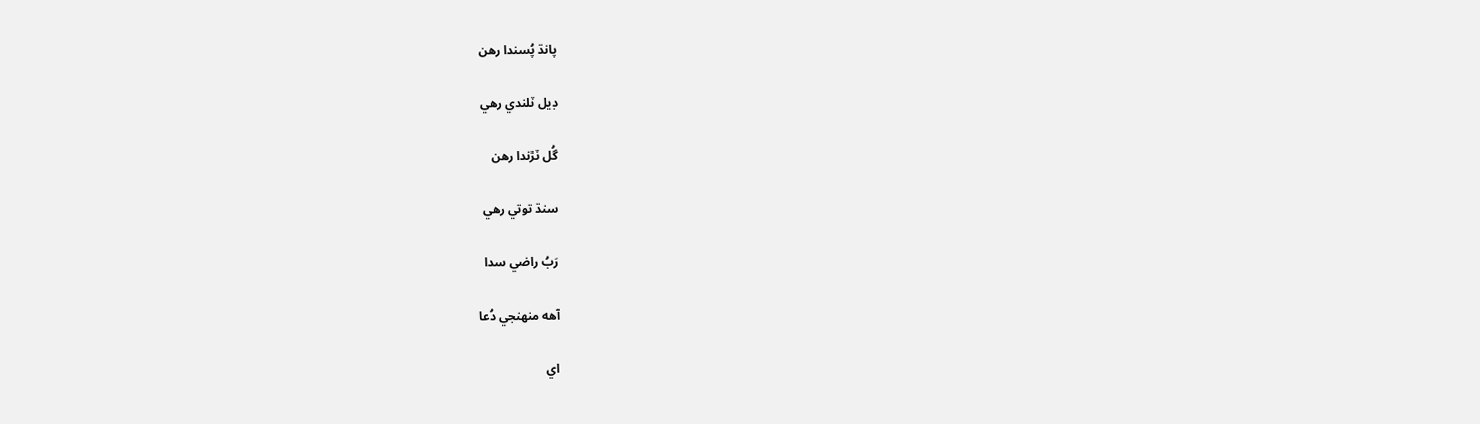پانڌ پُسندا رهن

ڊيل ٽلندي رهي

گُل ٽڙندا رهن

سنڌ توتي رهي

رَبُ راضي سدا

آهه منهنجي دُعا

اي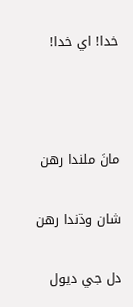خدا! اي خدا!



مانَ ملندا رهن

شان وڌندا رهن

دل جي ديول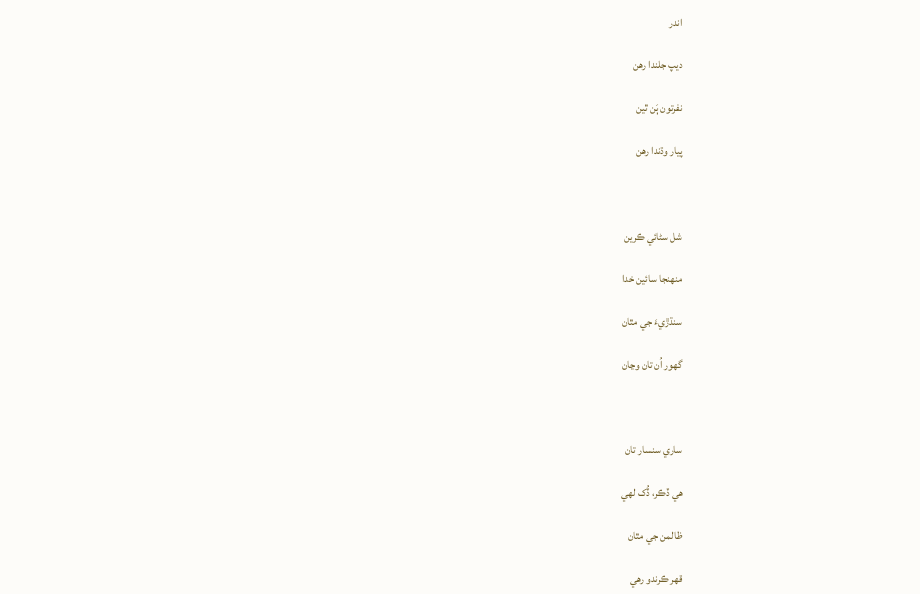اندر

ديپ جلندا رهن

نفرتون ٻَن ٿين

پيار وڌندا رهن



شل سڻائي ڪرين

منهنجا سائين خدا

سنڌڙيءَ جي مٿان

گهور اُن تان وڃان



ساري سنسار تان

هي ڏڪر، ڏُک لهي

ظالمن جي مٿان

قهر ڪرندو رهي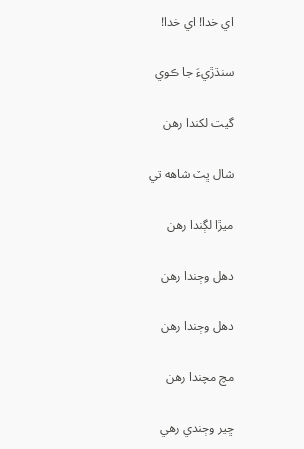اي خدا! اي خدا!

سنڌڙيءَ جا ڪوي

گيت لکندا رهن

شال ڀٽ شاهه تي

ميڙا لڳندا رهن

دهل وڄندا رهن

دهل وڄندا رهن

مچ مچندا رهن

ڇير وڄندي رهي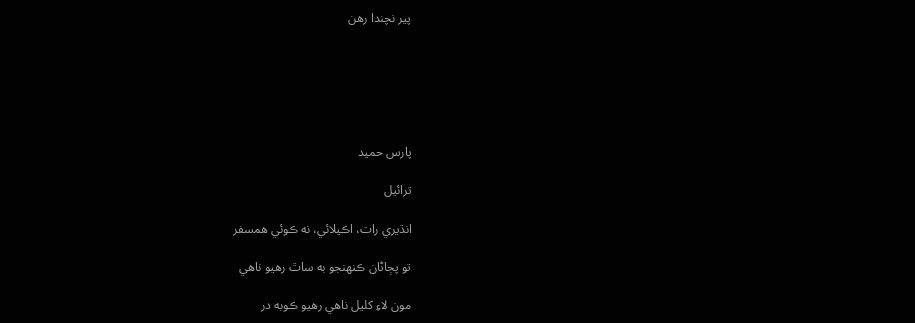پير نچندا رهن






پارس حميد

ترائيل

انڌيري رات، اڪيلائي، نه ڪوئي همسفر

تو پڄاڻان ڪنهنجو به ساٿ رهيو ناهي

مون لاءِ کليل ناهي رهيو ڪوبه در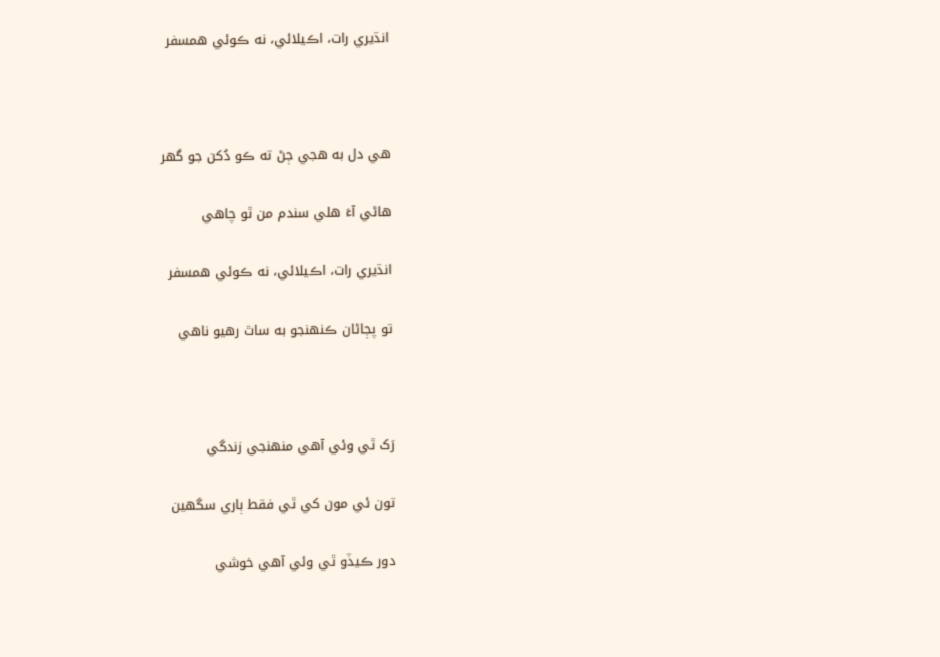انڌيري رات، اڪيلائي، نه ڪوئي همسفر



هي دل به هجي ڄڻ ته ڪو دُکن جو گهر

هاڻي آءَ هلي سندم من ٿو چاهي

انڌيري رات، اڪيلائي، نه ڪوئي همسفر

تو پڄاڻان ڪنهنجو به ساٿ رهيو ناهي



رَک ٿي وئي آهي منهنجي زندگي

تون ئي مون کي ٿي فقط ٻاري سگهين

دور ڪيڏو ٿي وئي آهي خوشي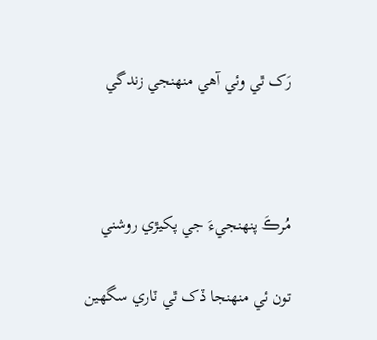رَک ٿي وئي آهي منهنجي زندگي



مُرڪَ پنهنجيءَ جي پکيڙي روشني

تون ئي منهنجا ڏک ٿي ٽاري سگهين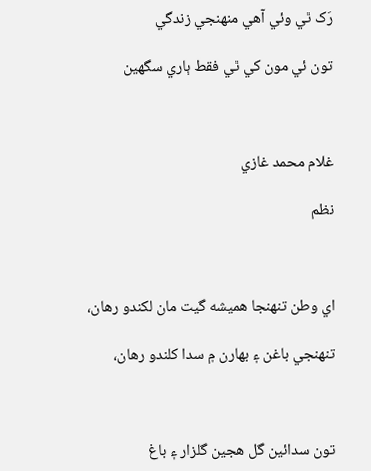رَک ٿي وئي آهي منهنجي زندگي

تون ئي مون کي ٿي فقط ٻاري سگهين



غلام محمد غازي

نظم



اي وطن تنهنجا هميشه گيت مان لکندو رهان،

تنهنجي باغن ۽ بهارن ۾ سدا کلندو رهان،



تون سدائين گل هجين گلزار ۽ باغ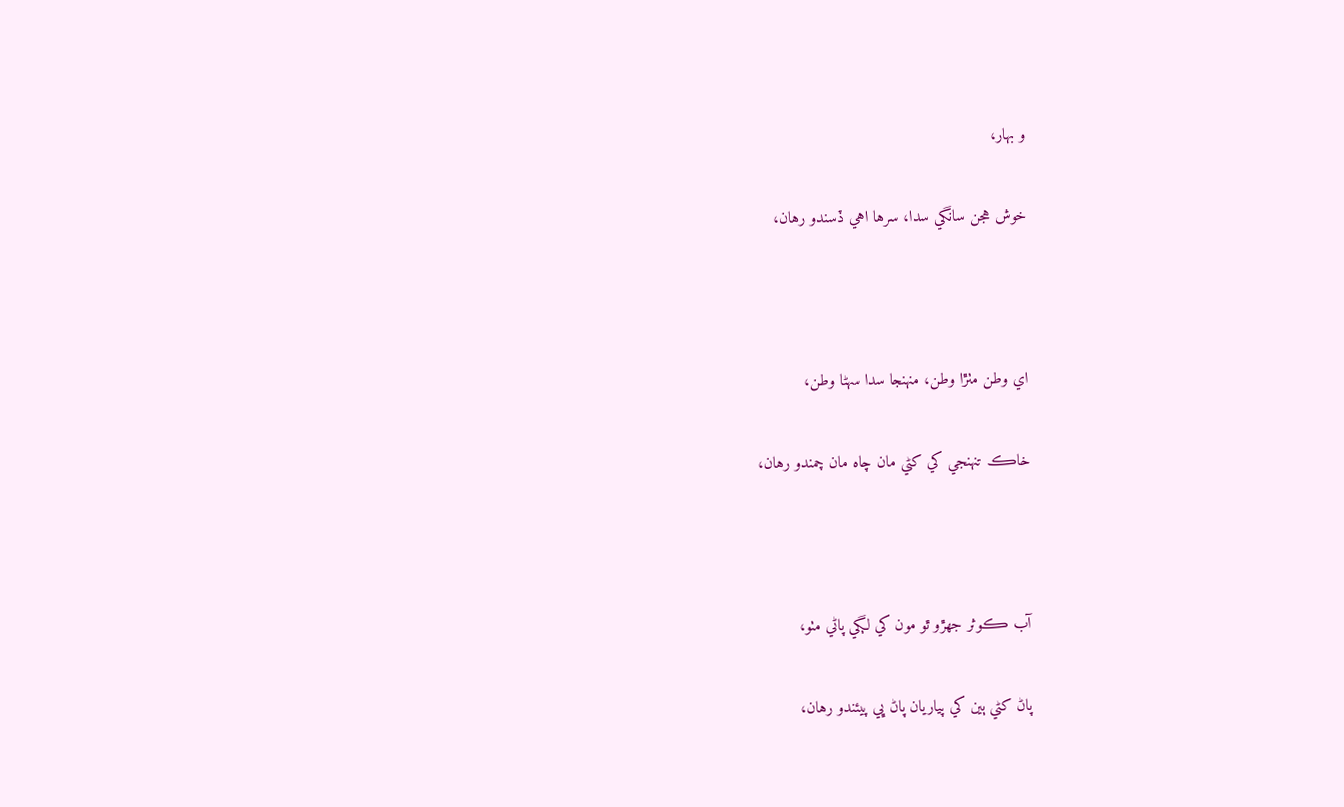و بهار،

خوش هجن سانگي سدا، سرها اهي ڏسندو رهان،



اي وطن مٺڙا وطن، منهنجا سدا سهڻا وطن،

خاڪ تنهنجي کي کڻي مان چاه مان چمندو رهان،



آب ڪوثر جهڙو ٿو مون کي لڳي پاڻي مٺو،

پاڻ کڻي ٻين کي پياريان پاڻ ڀي پيئندو رهان،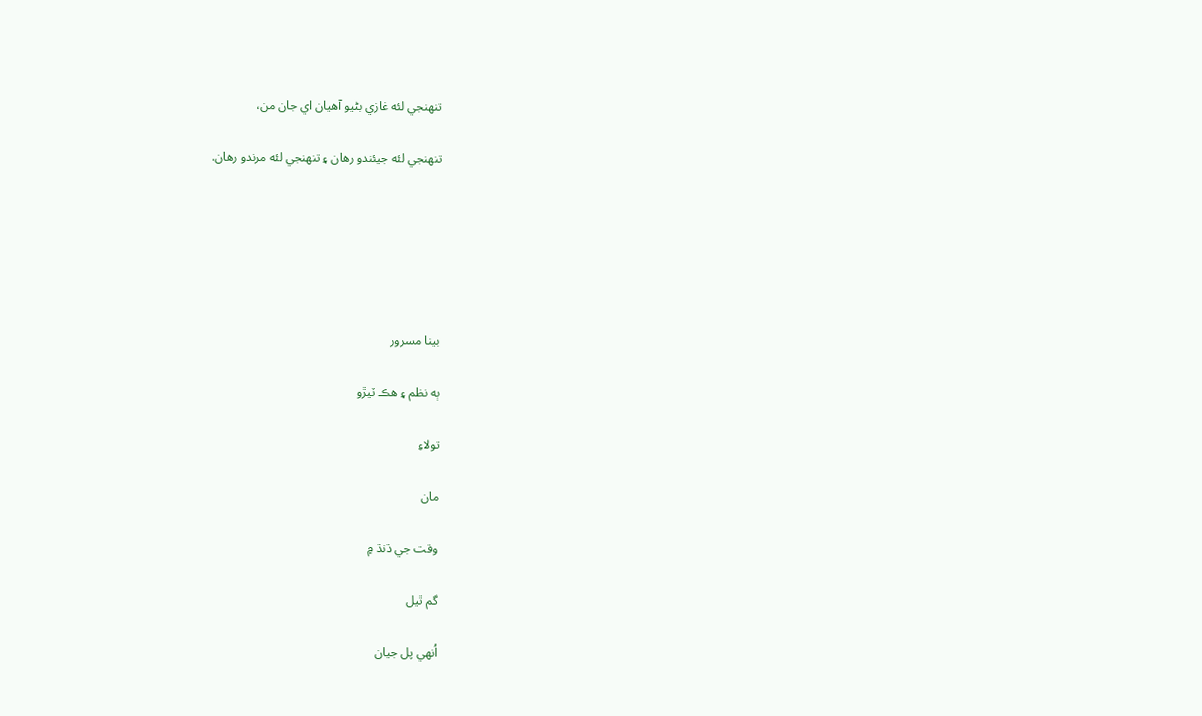تنهنجي لئه غازي بڻيو آهيان اي جان من،

تنهنجي لئه جيئندو رهان ۽ تنهنجي لئه مرندو رهان.






بينا مسرور

ٻه نظم ۽ هڪ ٽيڙو

تولاءِ

مان

وقت جي ڌنڌ ۾

گم ٿيل

اُنهي پل جيان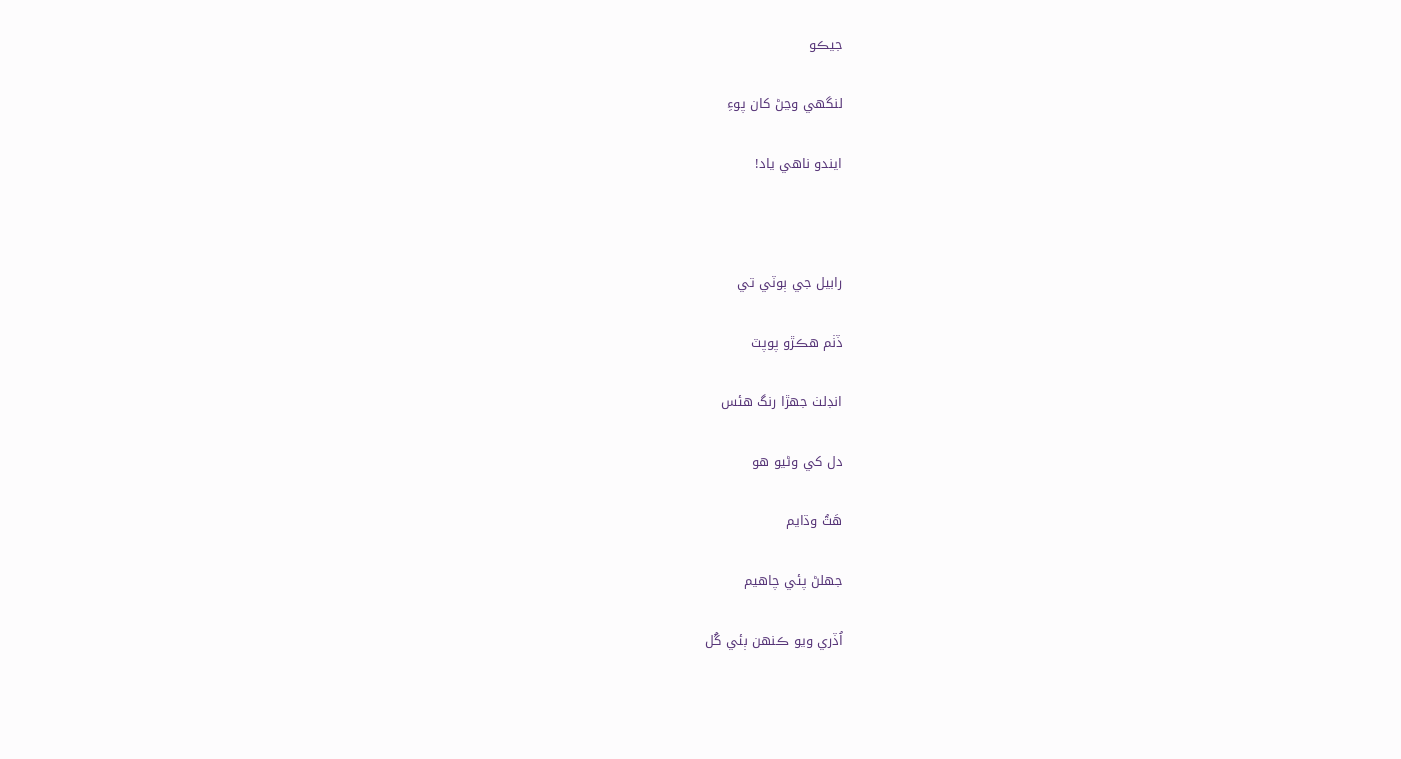جيڪو

لنگهي وڃڻ کان پوءِ

ايندو ناهي ياد!



رابيل جي ٻوٽي تي

ڏٺم هڪڙو پوپٽ

انڊلٺ جهڙا رنگ هئس

دل کي وڻيو هو

هَٿُ وڌايم

جهلڻ پئي چاهيم

اُڏري ويو ڪنهن ٻئي گُل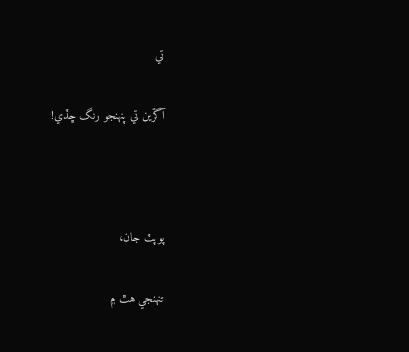تي

آڱرين تي پنهنجو رنگ ڇڏي!



پوپٽ جان،

تنهنجي هٿ ۾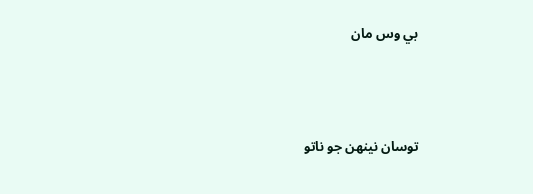بي وس مان



توسان نينهن جو ناتو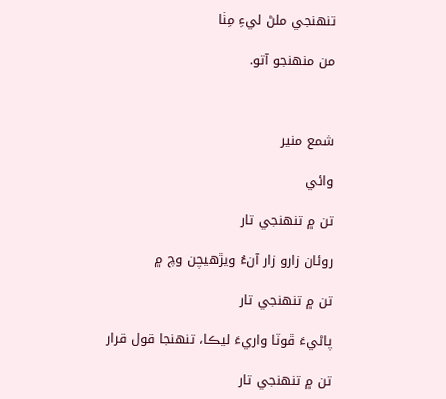تنهنجي ملڻ ليءِ مِٺا

من منهنجو آتو.



شمع منير

وائي

تن ۾ تنهنجي تار

روئان زارو زار آنءُ ويڙهيچن وچ ۾

تن ۾ تنهنجي تار

پاڻيءَ ڦوٽا واريءَ ليڪا، تنهنجا قول قرار

تن ۾ تنهنجي تار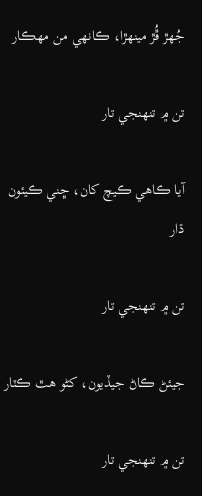جُهڙ ڦُڙ مينهڙا، ڪانهي من مهڪار

تن ۾ تنهنجي تار

آيا ڪاهي ڪيچ کان، ڇني ڪيئون ڌار

تن ۾ تنهنجي تار

جيئڻ ڪاڻ جيڏيون، کڻو هٿ ڪٽار

تن ۾ تنهنجي تار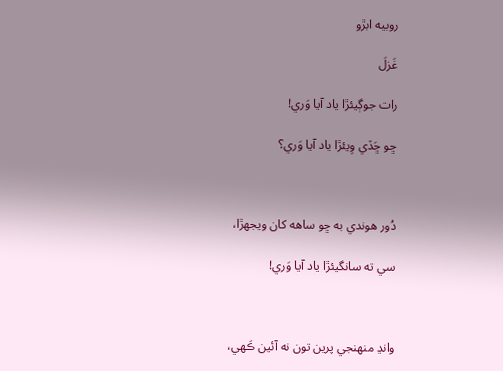روبيه ابڙو

غَزلَ

رات جوڳيئڙا ياد آيا وَري!

ڇو ڇَڏي وِيئڙا ياد آيا وَري؟



دُور هوندي به ڇو ساهه کان ويجهڙا،

سي ته سانگيئڙا ياد آيا وَري!



وانڍ منهنجي پرين تون نه آئين ڪَهي،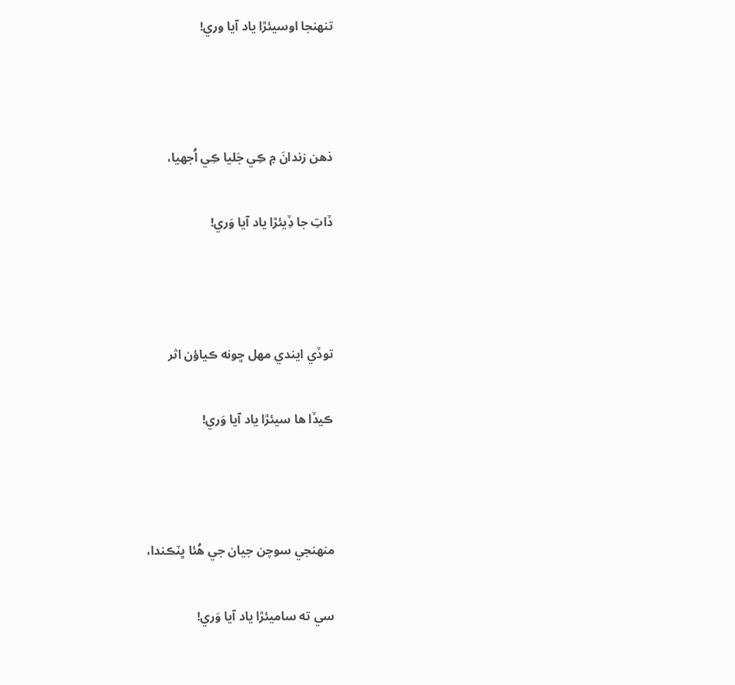تنهنجا اوسيئڙا ياد آيا وري!



ذهن زندانَ ۾ ڪِي جَليا ڪِي اُجهيا،

ڏاتِ جا ڏِيئڙا ياد آيا وَري!



توڏي ايندي مهل ڇونه ڪياؤن اثر

ڪيڏا ها سيئڙا ياد آيا وَري!



منهنجي سوچن جيان جي هُئا ڀٽڪندا،

سي ته ساميئڙا ياد آيا وَري!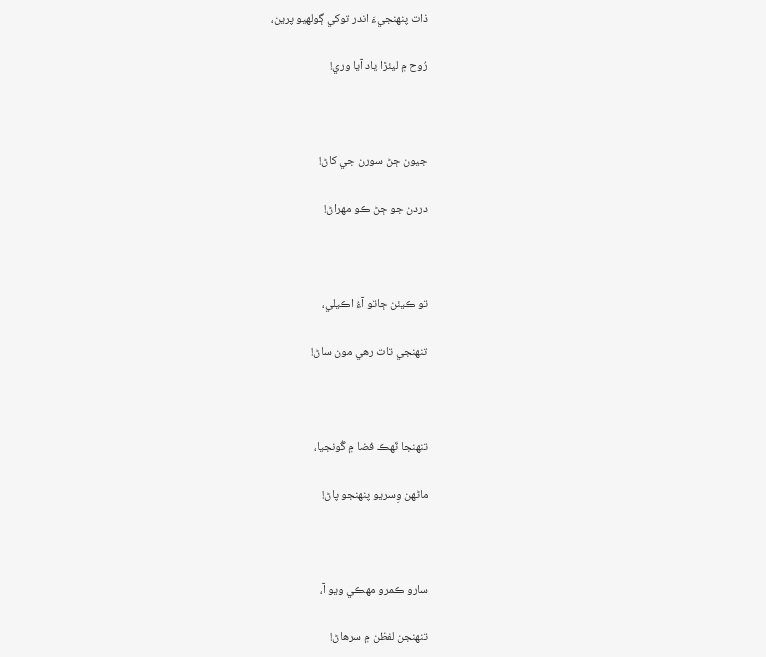ذات پنهنجيءَ اندر توکي ڳولهيو پرين،

رُوح ۾ ليئڙا ياد آيا وري!



جيون ڄڻ سورن جي کاڻ!

دردن جو ڄڻ ڪو مهراڻ!



تو ڪيئن ڄاتو آءُ اڪيلي،

تنهنجي تات رهي مون ساڻ!



تنهنجا ٽَهڪ فضا ۾ گُونجيا،

ماڻهن وِسريو پنهنجو پاڻ!



سارو ڪمرو مهڪي ويو آ،

تنهنجن لفظن ۾ سرهاڻ!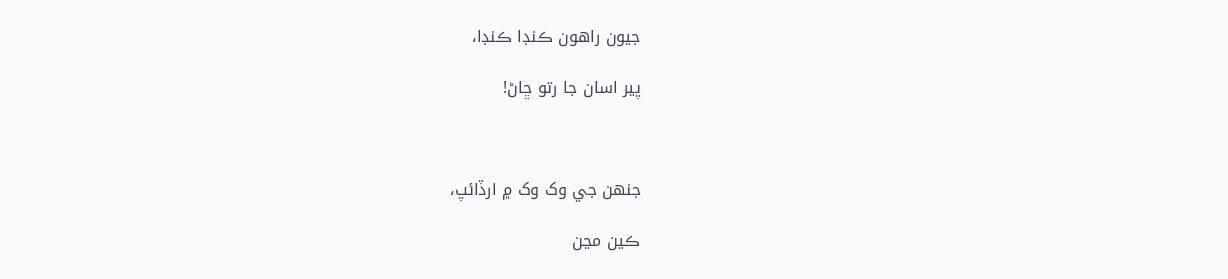جيون راهون ڪنڊا ڪنڊا،

پير اسان جا رتو ڇاڻ!



جنهن جي وک وک ۾ ارڏائپ،

ڪين مڃن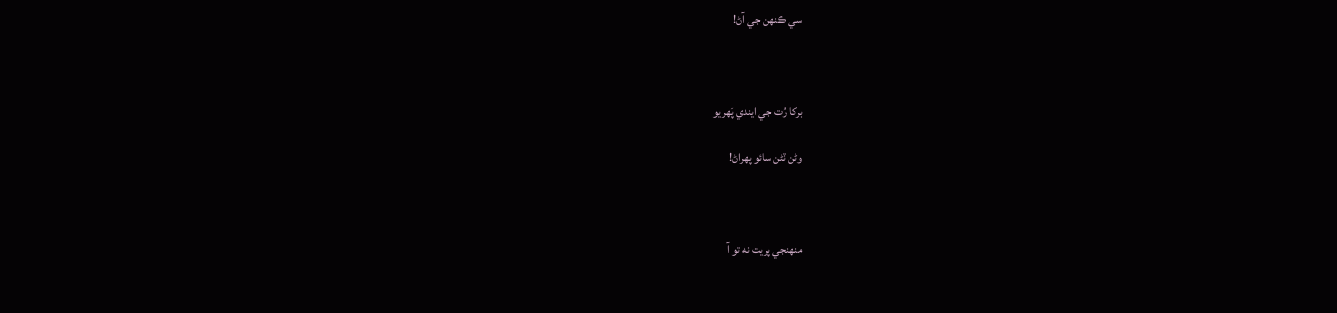سي ڪنهن جي آڻ!



برکا رُت جي ايندي پَهريو

وڻن ٽڻن سائو پهراڻ!



منهنجي پريت نه تو آ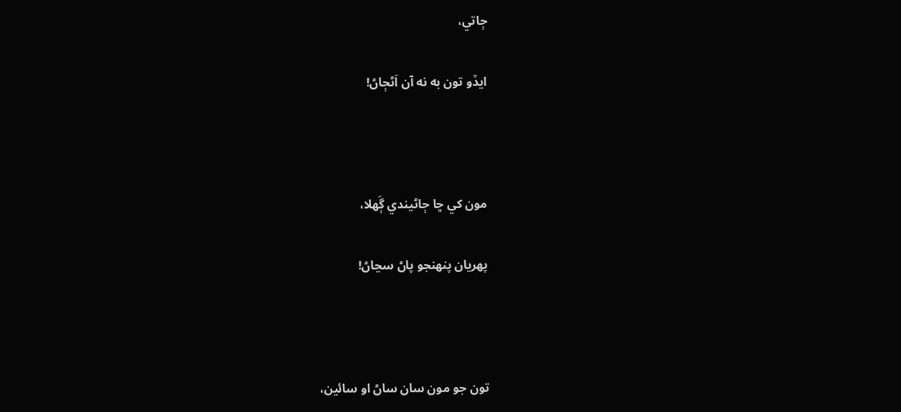ڄاتي،

ايڏو تون به نه آن اَڻڄاڻ!



مون کي ڇا ڄاڻيندي ڳَهلا،

پهريان پنهنجو پاڻ سڃاڻ!



تون جو مون سان ساڻ او سائين،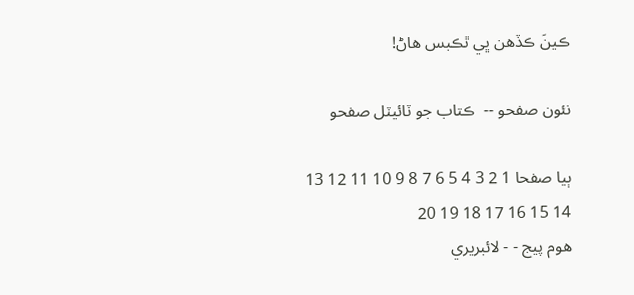ڪينَ ڪڏهن ڀي ٿڪبس هاڻ!

نئون صفحو --  ڪتاب جو ٽائيٽل صفحو

ٻيا صفحا 1 2 3 4 5 6 7 8 9 10 11 12 13 14 15 16 17 18 19 20
هوم پيج - - لائبريري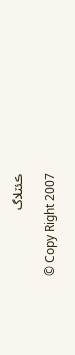ڪئٽلاگ

© Copy Right 2007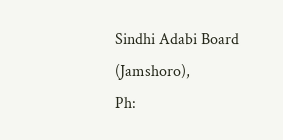Sindhi Adabi Board (Jamshoro),
Ph: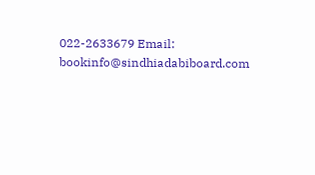022-2633679 Email: bookinfo@sindhiadabiboard.com